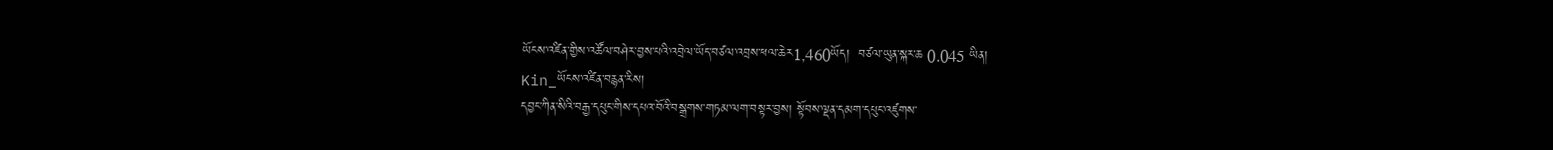ཡོངས་འཛིན་གྱིས་འཚོལ་བཤེར་བྱས་པའི་འབྲེལ་ཡོད་བཙལ་འབྲས་ཕལ་ཆེར1,460ཡོད།  བཙལ་ཡུན་སྐར་ཆ 0.045 ཡིན།
Kin_ཡོངས་འཛིན་བརྙན་རིས།
དབྱང་ཀིན་སིའི་བརྒྱ་དཔུང་གིས་དཔའ་བོའི་བསྒྲགས་གཏམ་ལག་བསྟར་བྱས། སྟོབས་ལྡན་དམག་དཔུང་འཛུགས་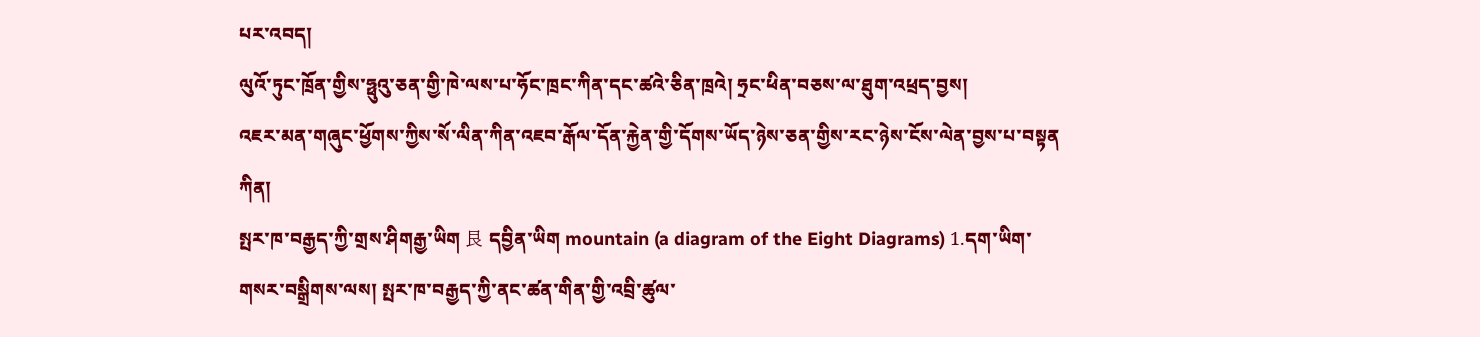པར་འབད།
ལུའོ་ཏུང་ཁྲོན་གྱིས་ཧྥུའུ་ཅན་གྱི་ཁེ་ལས་པ་ཧོང་ཁྲང་ཀིན་དང་ཚའེ་ཅིན་ཁྲའེ། ཧྲང་ཕིན་བཅས་ལ་ཐུག་འཕྲད་བྱས།
འཇར་མན་གཞུང་ཕྱོགས་ཀྱིས་སོ་ལིན་ཀིན་འཇབ་རྒོལ་དོན་རྐྱེན་གྱི་དོགས་ཡོད་ཉེས་ཅན་གྱིས་རང་ཉེས་ངོས་ལེན་བྱས་པ་བསྟན
ཀིན།
སྤར་ཁ་བརྒྱད་ཀྱི་གྲས་ཤིགརྒྱ་ཡིག 艮 དབྱིན་ཡིག mountain (a diagram of the Eight Diagrams) 1.དག་ཡིག་གསར་བསྒྲིགས་ལས། སྤར་ཁ་བརྒྱད་ཀྱི་ནང་ཚན་གིན་གྱི་འབྲི་ཚུལ་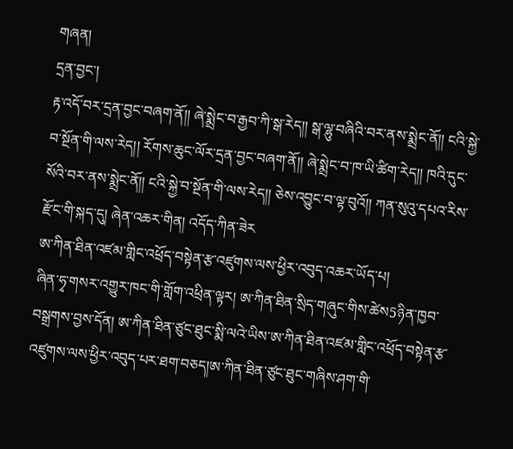གཞན།
དྲན་བྱང་།
རྟ་འདོ་བར་དྲན་བྱང་བཞག་ནོ།། ཞེ་སྨྲེང་བ་རྒྱབ་ཀི་སྒ་རེད།། སྒ་ལྷུ་བཞིའི་བར་ནས་སྨྲེང་ནོ།། ངའི་སྐྱེ་བ་སྔོན་གི་ལས་རེད།། རོགས་ཆུང་ལོར་དྲན་བྱང་བཞག་ནོ།། ཞེ་སྨྲེང་བ་ཁ་ཡི་ཚིག་རེད།། ཁའི་དུང་སོའི་བར་ནས་སྨྲེང་ནོ།། ངའི་སྐྱེ་བ་སྔོན་གི་ལས་རེད།། ཅེས་འབྱུང་བ་ལྟ་བུའོ།། ཀན་སུའུ་དཔའ་རིས་རྫོང་གི་སྐད་དུ། ཞེན་འཆར་གིན། འདོད་ཀིན་ཟེར
ཨ་ཀིན་ཐིན་འཛམ་གླིང་འཕྲོད་བསྟེན་རྩ་འཛུགས་ལས་ཕྱིར་འབུད་འཆར་ཡོད་པ།
ཞིན་ཧྭ་གསར་འགྱུར་ཁང་གི་གློག་འཕྲིན་ལྟར། ཨ་ཀིན་ཐིན་སྲིད་གཞུང་གིས་ཚེས5ཉིན་ཁྱབ་བསྒྲགས་བྱས་དོན། ཨ་ཀིན་ཐིན་ཙུང་ཐུང་སྨི་ལའེ་ཡིས་ཨ་ཀིན་ཐིན་འཛམ་གླིང་འཕྲོད་བསྟེན་རྩ་འཛུགས་ལས་ཕྱིར་འབུད་པར་ཐག་བཅད།ཨ་ཀིན་ཐིན་ཙུང་ཐུང་གཞིས་ཤག་གི་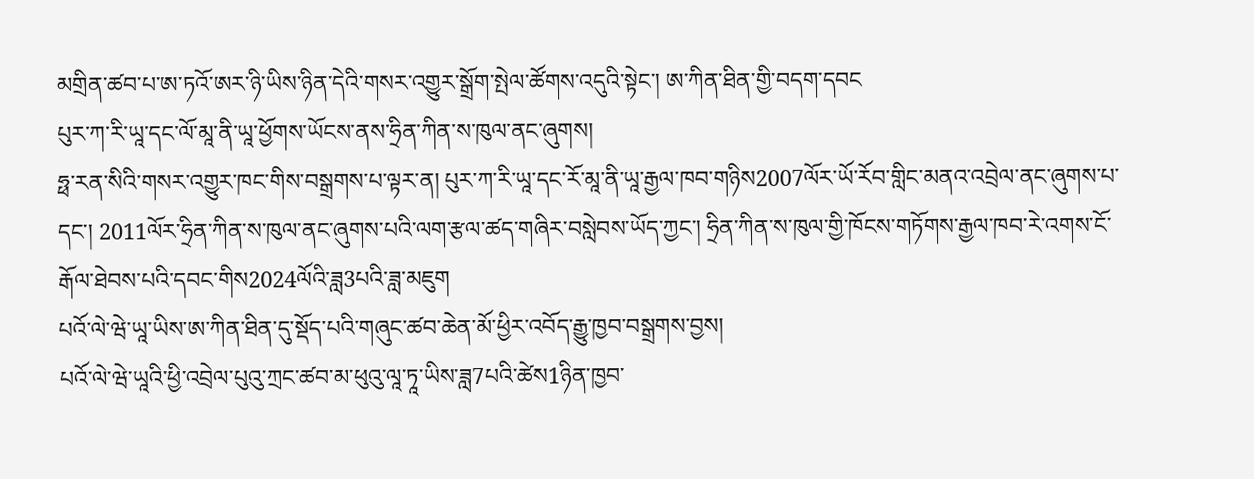མགྲིན་ཚབ་པ་ཨ་ཏའོ་ཨར་ཉི་ཡིས་ཉིན་དེའི་གསར་འགྱུར་སྒྲོག་སྤེལ་ཚོགས་འདུའི་སྟེང་། ཨ་ཀིན་ཐིན་གྱི་བདག་དབང
པུར་ཀ་རི་ཡཱ་དང་ལོ་མཱ་ནི་ཡཱ་ཕྱོགས་ཡོངས་ནས་ཧྲིན་ཀིན་ས་ཁུལ་ནང་ཞུགས།
ཧྥ་རན་སིའི་གསར་འགྱུར་ཁང་གིས་བསྒྲགས་པ་ལྟར་ན། པུར་ཀ་རི་ཡཱ་དང་རོ་མཱ་ནི་ཡཱ་རྒྱལ་ཁབ་གཉིས2007ལོར་ཡོ་རོབ་གླིང་མནའ་འབྲེལ་ནང་ཞུགས་པ་དང་། 2011ལོར་ཧྲིན་ཀིན་ས་ཁུལ་ནང་ཞུགས་པའི་ལག་རྩལ་ཚད་གཞིར་བསླེབས་ཡོད་ཀྱང་། ཧྲིན་ཀིན་ས་ཁུལ་གྱི་ཁོངས་གཏོགས་རྒྱལ་ཁབ་རེ་འགས་ངོ་རྒོལ་ཐེབས་པའི་དབང་གིས2024ལོའི་ཟླ3པའི་ཟླ་མཇུག
པའོ་ལེ་ཝེ་ཡཱ་ཡིས་ཨ་ཀིན་ཐིན་དུ་སྡོད་པའི་གཞུང་ཚབ་ཆེན་མོ་ཕྱིར་འབོད་རྒྱུ་ཁྱབ་བསྒྲགས་བྱས།
པའོ་ལེ་ཝེ་ཡཱའི་ཕྱི་འབྲེལ་པུའུ་ཀྲང་ཚབ་མ་ཕུའུ་ལཱ་ཏཱ་ཡིས་ཟླ7པའི་ཚེས1ཉིན་ཁྱབ་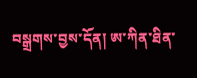བསྒྲགས་བྱས་དོན། ཨ་ཀིན་ཐིན་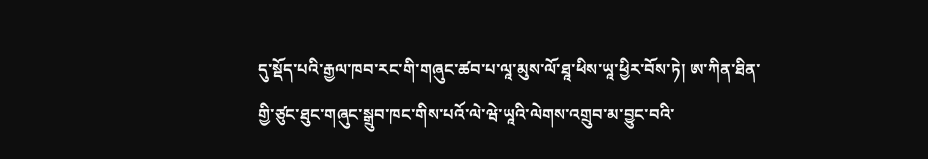དུ་སྡོད་པའི་རྒྱལ་ཁབ་རང་གི་གཞུང་ཚབ་པ་ལཱ་མུས་ལོ་ཐཱ་ཕིས་ཡཱ་ཕྱིར་བོས་ཏེ། ཨ་ཀིན་ཐིན་གྱི་ཙུང་ཐུང་གཞུང་སྒྲུབ་ཁང་གིས་པའོ་ལེ་ཝེ་ཡཱའི་ལེགས་འགྲུབ་མ་བྱུང་བའི་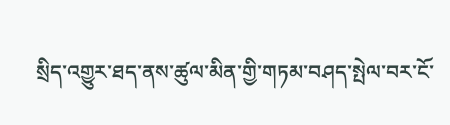སྲིད་འགྱུར་ཐད་ནས་ཚུལ་མིན་གྱི་གཏམ་བཤད་སྤེལ་བར་ངོ་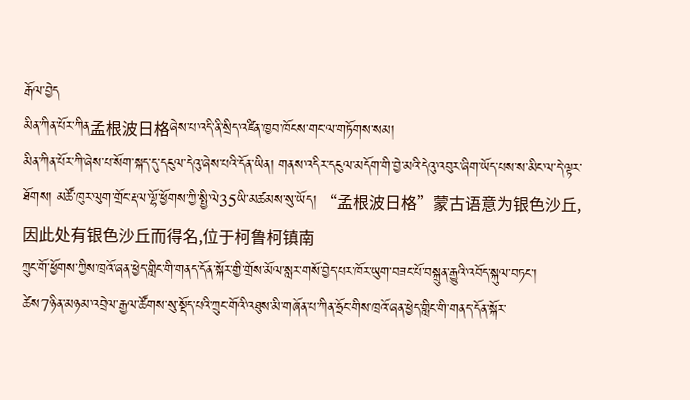རྒོལ་བྱེད
མིན་ཀིན་པོར་ཀིན孟根波日格ཞེས་པ་འདི་ནི་སྲིད་འཛིན་ཁྱབ་ཁོངས་གང་ལ་གཏོགས་སམ།
མིན་ཀིན་པོར་ཀི་ཞེས་པ་སོག་སྐད་དུ་དངུལ་དེའུ་ཞེས་པའི་དོན་ཡིན། གནས་འདིར་དངུལ་མདོག་གི་བྱེ་མའི་དེའུ་འབུར་ཞིག་ཡོད་པས་ས་མིང་ལ་དེ་ལྟར་ཐོགས། མཚོ་ཁུར་ལུག་གྲོང་རྡལ་ལྷོ་ཕྱོགས་ཀྱི་སྤྱི་ལེ35ཡི་མཚམས་སུ་ཡོད། “孟根波日格”蒙古语意为银色沙丘,因此处有银色沙丘而得名,位于柯鲁柯镇南
ཀྲུང་གོ་ཕྱོགས་ཀྱིས་ཁྲའོ་ཞན་ཕྱེད་གླིང་གི་གནད་དོན་སྐོར་གྱི་གྲོས་མོལ་སླར་གསོ་བྱེད་པར་ཁོར་ཡུག་བཟང་པོ་བསྐྲུན་རྒྱུའི་འབོད་སྐུལ་བཏང་།
ཚེས7ཉིན་མཉམ་འབྲེལ་རྒྱལ་ཚོགས་སུ་སྡོད་པའི་ཀྲུང་གོའི་འཐུས་མི་གཞོན་པ་ཀིན་ཧྲོང་གིས་ཁྲའོ་ཞན་ཕྱེད་གླིང་གི་གནད་དོན་སྐོར་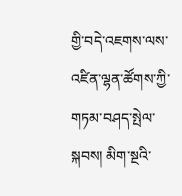གྱི་བདེ་འཇགས་ལས་འཛིན་ལྷན་ཚོགས་ཀྱི་གཏམ་བཤད་སྤེལ་སྐབས། མིག་སྔའི་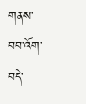གནས་བབ་འོག་བདེ་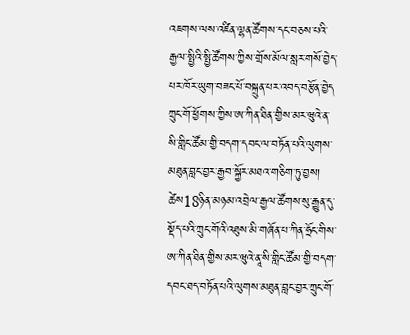འཇགས་ལས་འཛིན་ལྷན་ཚོགས་དང་བཅས་པའི་རྒྱལ་སྤྱིའི་སྤྱི་ཚོགས་ཀྱིས་གྲོས་མོལ་སླར་གསོ་བྱེད་པར་ཁོར་ཡུག་བཟང་པོ་བསྐྲུན་པར་འབད་བརྩོན་བྱེད
ཀྲུང་གོ་ཕྱོགས་ཀྱིས་ཨ་ཀིན་ཐིན་གྱིས་མར་ཝུའེ་ན་སི་གླིང་ཚོམ་གྱི་བདག་དབང་ལ་བཏོན་པའི་ལུགས་མཐུན་བླང་བྱར་རྒྱབ་སྐྱོར་མཐའ་གཅིག་ཏུ་བྱས།
ཚེས18ཉིན་མཉམ་འབྲེལ་རྒྱལ་ཚོགས་སུ་རྒྱུན་དུ་སྡོད་པའི་ཀྲུང་གོའི་འཐུས་མི་གཞོན་པ་ཀིན་ཧྲོང་གིས་ཨ་ཀིན་ཐིན་གྱིས་མར་ཝུའེ་ནཱ་སི་གླིང་ཚོམ་གྱི་བདག་དབང་ཐད་བཏོན་པའི་ལུགས་མཐུན་བླང་བྱར་ཀྲུང་གོ་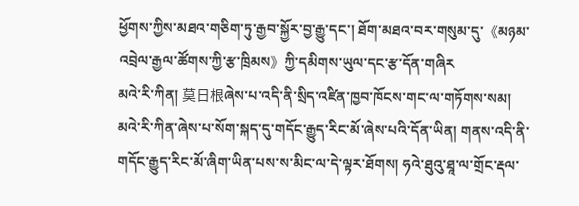ཕྱོགས་ཀྱིས་མཐའ་གཅིག་ཏུ་རྒྱབ་སྐྱོར་བྱ་རྒྱུ་དང་། ཐོག་མཐའ་བར་གསུམ་དུ་《མཉམ་འབྲེལ་རྒྱལ་ཚོགས་ཀྱི་རྩ་ཁྲིམས》ཀྱི་དམིགས་ཡུལ་དང་རྩ་དོན་གཞིར
མའེ་རི་ཀིན། 莫日根ཞེས་པ་འདི་ནི་སྲིད་འཛིན་ཁྱབ་ཁོངས་གང་ལ་གཏོགས་སམ།
མའེ་རི་ཀིན་ཞེས་པ་སོག་སྐད་དུ་གདོང་རྒྱུད་རིང་མོ་ཞེས་པའི་དོན་ཡིན། གནས་འདི་ནི་གདོང་རྒྱུད་རིང་མོ་ཞིག་ཡིན་པས་ས་མིང་ལ་དེ་ལྟར་ཐོགས། ཧའེ་ཐུའུ་ཐཱ་ལ་གྲོང་རྡལ་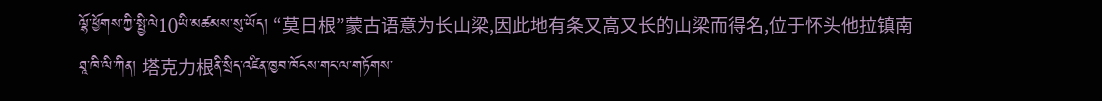ལྷོ་ཕྱོགས་ཀྱི་སྤྱི་ལེ10ཡི་མཚམས་སུ་ཡོད། “莫日根”蒙古语意为长山梁,因此地有条又高又长的山梁而得名,位于怀头他拉镇南
ཐཱ་ཁི་ལི་ཀིན། 塔克力根ནི་སྲིད་འཛིན་ཁྱབ་ཁོངས་གང་ལ་གཏོགས་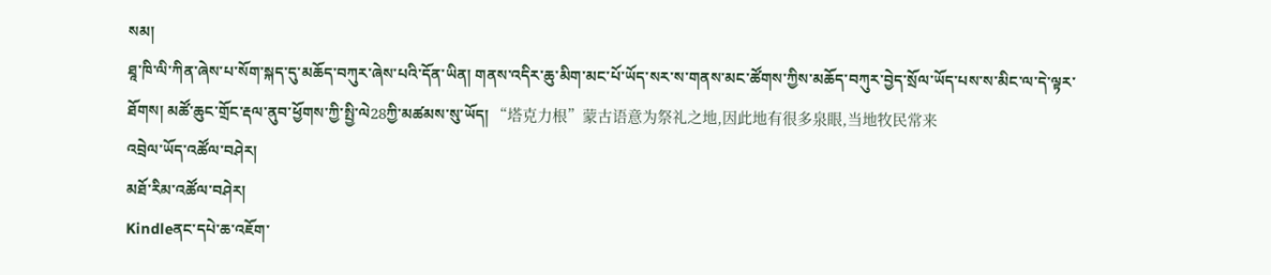སམ།
ཐཱ་ཁི་ལི་ཀིན་ཞེས་པ་སོག་སྐད་དུ་མཆོད་བཀུར་ཞེས་པའི་དོན་ཡིན། གནས་འདིར་ཆུ་མིག་མང་པོ་ཡོད་སར་ས་གནས་མང་ཚོགས་ཀྱིས་མཆོད་བཀུར་བྱེད་སྲོལ་ཡོད་པས་ས་མིང་ལ་དེ་ལྟར་ཐོགས། མཚོ་ཆུང་གྲོང་རྡལ་ནུབ་ཕྱོགས་ཀྱི་སྤྱི་ལེ28ཀྱི་མཚམས་སུ་ཡོད། “塔克力根”蒙古语意为祭礼之地,因此地有很多泉眼,当地牧民常来
འབྲེལ་ཡོད་འཚོལ་བཤེར།
མཐོ་རིམ་འཚོལ་བཤེར།
Kindleནང་དཔེ་ཆ་འཇོག་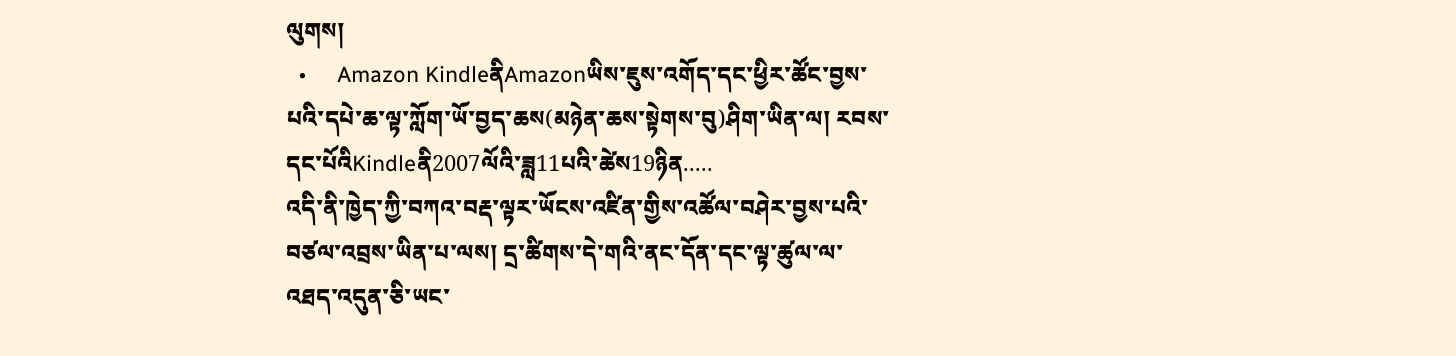ལུགས།
  •     Amazon KindleནིAmazonཡིས་ཇུས་འགོད་དང་ཕྱིར་ཚོང་བྱས་པའི་དཔེ་ཆ་ལྟ་ཀློག་ཡོ་བྱད་ཆས(མཉེན་ཆས་སྟེགས་བུ)ཤིག་ཡིན་ལ། རབས་དང་པོའིKindleནི2007ལོའི་ཟླ11པའི་ཚེས19ཉིན.....
འདི་ནི་ཁྱེད་ཀྱི་བཀའ་བརྡ་ལྟར་ཡོངས་འཛིན་གྱིས་འཚོལ་བཤེར་བྱས་པའི་བཙལ་འབྲས་ཡིན་པ་ལས། དྲ་ཚིགས་དེ་གའི་ནང་དོན་དང་ལྟ་ཚུལ་ལ་འཐད་འདུན་ཅི་ཡང་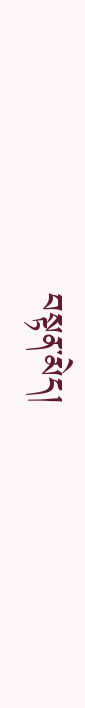བསྟན་མེད།